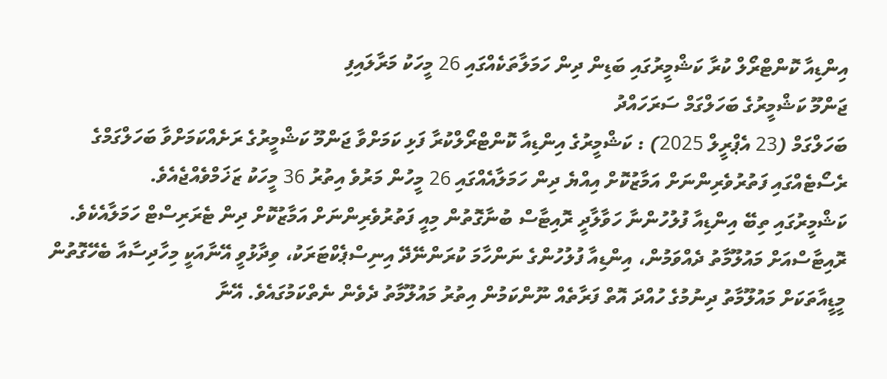އިންޑިއާ ކޮންޓްރޯލް ކުރާ ކަޝްމީރުގައި ބަޑިން ދިން ހަމަލާތަކެއްގައި 26 މީހަކު މަރާލައިފި
ޖަންމޫ ކަޝްމީރުގެ ބަހަލްގަމް ސަރަހައްދު
ބަހަލްގަމް (23 އެޕްރީލް 2025) : ކަޝްމީރުގެ އިންޑިއާ ކޮންޓްރޯލްކުރާ ފަޅި ކަމަށްވާ ޖަންމޫ ކަޝްމީރުގެ ރަށެއްކަމަށްވާ ބަހަލްގަމްގެ ރެސޯޓެއްގައި ފަތުރުވެރިންނަށް އަމާޒުކޮށް އިއްޔެ ދިން ހަމަލާއެއްގައި 26 މީހުން މަރުވެ އިތުރު 36 މީހަކު ޒަޚަމްވެއްޖެއެވެ.
ކަޝްމީރުގައި ތިބޭ އިންޑިއާ ފުލުހުންނާ ހަވާލާދީ ރޮއިޓާސް ބުނާގޮތުން މިއީ ފަތުރުވެރިންނަށް އަމާޒުކޮށް ދިން ޓެރަރިސްޓް ހަމަލާއެކެވެ. ރޮއިޓާސްއަށް މައުލޫމާތު ދެއްވަމުން، އިންޑިއާ ފުލުހުންގެ ނަންހާމަ ކުރަންނޭދޭ އިނިސްޕެކްޓަރަކު، ވިދާޅުވީ އޭނާއަކީ މިހާދިސާއާ ބެހޭގޮތުން މީޑީއާތަކަށް މައުލޫމާތު ދިނުމުގެ ހުއްދަ އޮތް ފަރާތެއް ނޫންކަމުން އިތުރު މައުލޫމާތު ދެވެން ނެތްކަމުގައެވެ. އޭނާ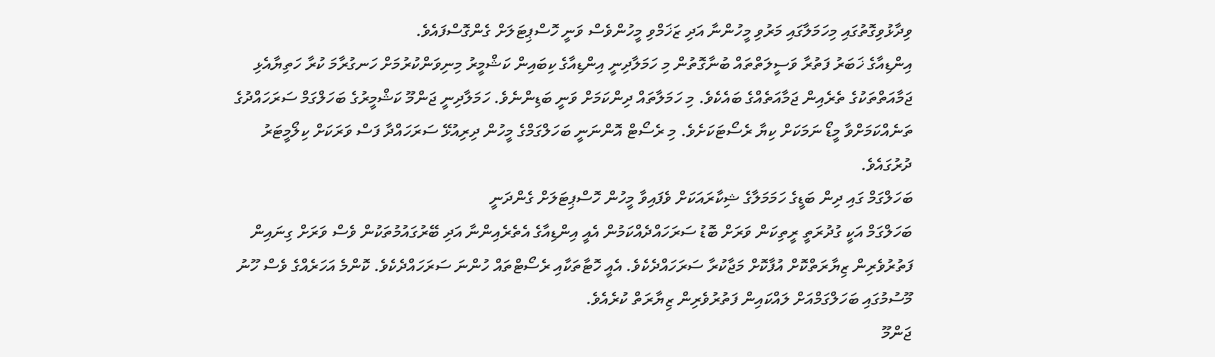ވިދާޅުވިގޮތުގައި މިހަމަލާގައި މަރުވި މީހުންނާ އަދި ޒަޚަމްވި މީހުންވެސް ވަނީ ހޮސްޕިޓަލަށް ގެންގޮސްފައެވެ.
އިންޑިއާގެ ޚަބަރު ފަތުރާ ވަސީލަތްތައް ބުނާގޮތުން މި ހަމަލާދިނީ އިންޑިއާގެ ކިބައިން ކަޝްމީރު މިނިވަންކުރުމަށް ހަނގުރާމަ ކުރާ ހަތިޔާއެޅި ޖަމާއަތްތަކުގެ ތެރެއިން ޖަމާއަތެއްގެ ބައެކެވެ. މި ހަމަލާތައް ދިންކަމަށް ވަނީ ބަޑިންނެވެ. ހަމަލާދިނީ ޖަންމޫ ކަޝްމީރުގެ ބަހަލްގަމް ސަރަހައްދުގެ ތަނެއްކަމަށްވާ މީޑޯ ނަމަކަށް ކިޔާ ރެސޯޓަކަށެވެ. މި ރެސޯޓް އޮންނަނީ ބަހަލްގަމްގެ މީހުން ދިރިއުޅޭ ސަރަހައްދާ ފަސް ވަރަކަށް ކިލޯމީޓަރު ދުރުގައެވެ.
ބަހަލްގަމް ގައި ދިން ބަޑީގެ ހަމަމަލާގެ ޝިކާރައަކަށް ވެފައިވާ މީހުން ހޮސްޕިޓަލަށް ގެންދަނީ
ބަހަލްގަމް އަކީ ގުދުރަތީ ރީތިކަން ވަރަށް ބޮޑު ސަރަހައްދެއްކަމުން އެއީ އިންޑިއާގެ އެތެރެއިންނާ އަދި ބޭރުގައުމުތަކުން ވެސް ވަރަށް ގިނައިން ފަތުރުވެރިން ޒިޔާރަތްކޮށް އުފާކޮށް މަޖާކުރާ ސަރަހައްދެކެވެ. އެއީ ހޮޓާތަކާއި ރެސޯޓްތައް ހުންނަ ސަރަހައްދެކެވެ. ކޮންމެ އަހަރެއްގެ ވެސް ހޫނު މޫސުމުގައި ބަހަލްގަމްއަށް ލައްކައިން ފަތުރުވެރިން ޒިޔާރަތް ކުރެއެވެ.
ޖަންމޫ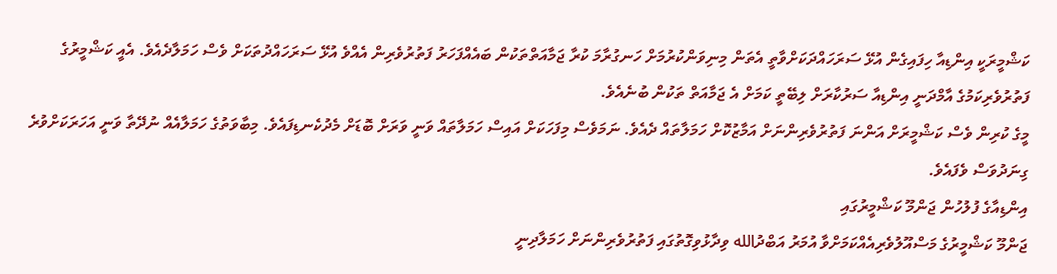ކަޝްމީރަކީ އިންޑިއާ ހިފައިގެން އުޅޭ ސަރަހައްދަކަށްވާތީ އެތަން މިނިވަންކުރުމަށް ހަނގުރާމަ ކުރާ ޖަމާއަތްތަކުން ބައެއްފަހަރު ފަތުރުވެރިން އެއްވެ އުޅޭ ސަރަހައްދުތަކަށް ވެސް ހަމަލާދެއެވެ. އެއީ ކަޝްމީރުގެ ފަތުރުވެރިކަމުގެ އާމްދަނީ އިންޑިއާ ސަރުކާރަށް ލިބޭތީ ކަމަށް އެ ޖަމާއަތް ތަކުން ބުނެއެވެ.
މީގެ ކުރިން ވެސް ކަޝްމީރަށް އަންނަ ފަތުރުވެރިންނަށް އަމާޒުކޮށް ހަމަލާތައް ދެއެވެ. ނަމަވެސް މިފަހަކަށް އައިސް ހަމަލާތައް ވަނީ ވަރަށް ބޮޑަށް މެދުކެނޑިފައެވެ. މިބާވަތުގެ ހަމަލާއެއް ނުދޭތާ ވަނީ އަހަރަކަށްވުރެ ގިނަދުވަސް ވެފައެވެ.
އިންޑިއާގެ ފުލުހުން ޖަންމޫ ކަޝްމީރުގައި
ޖަންމޫ ކަޝްމީރުގެ މަސްއޫލުވެރިއެއްކަމަށްވާ އުމަރު އަބްދުالله ވިދާޅުވިގޮތުގައި ފަތުރުވެރިންނަށް ހަމަލާދިނީ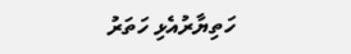ހަތިޔާރުއެޅި ހަތަރު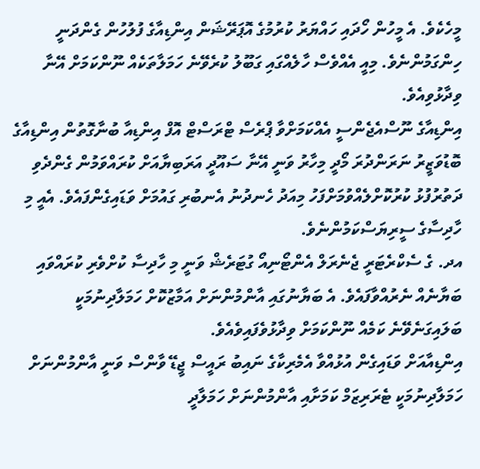މީހެކެވެ. އެ މީހުން ހޯދައި ހައްޔަރު ކުރުމުގެ އޮޕަރޭޝަން އިންޑިއާގެ ފުލުހުން ގެންދަނީ ހިންގަމުންނެވެ. މިއީ އެއްވެސް ހާލެއްގައި ގަބޫލު ކުރެވޭނެ ހަމަލާތަކެއް ނޫންކަމަށް އޭނާ ވިދާޅުވިއެވެ.
އިންޑިއާގެ ނޫސްއެޖެންސީ އެއްކަމަށްވާ ޕްރެސް ޓްރަސްޓް އޮފް އިންޑިއާ ބުނާގޮތުން އިންޑިއާގެ ބޮޑުވަޒީރު ނަރަންދުރަ މޯދީ މިހާރު ވަނީ އޭނާ ސައޫދީ އަރަބިޔާއަށް ކުރައްވަމުން ގެންދެވި ދަތުރުފުޅު ކުރުކޮށްލެއްވުމަށްފަހު މިއަދު ހެނދުނު އެނބުރި ގައުމަށް ވަޑައިގެންފައެވެ. އެއީ މި ހާދިސާގެ ސީރިޔަސްކަމުންނެވެ.
އދ. ގެ ސެކްރެޓަރީ ޖެނެރަލް އެންޓޯނިއޯ ގުޓަރެޝް ވަނީ މި ހާދިސާ ކުށްވެރި ކުރައްވައި ބަޔާނެއް ނެރުއްވާފައެވެ. އެ ބަޔާނުގައި އާންމުންނަށް އަމާޒުކޮށް ހަމަލާދިނުމަކީ ބަލައިގަނެވޭނެ ކަމެއް ނޫންކަމަށް ވިދާޅުވެފައިވެއެވެ.
އިންޑިއާއަށް ވަޑައިގެން އުޅުއްވާ އެމެރިކާގެ ނައިބު ރައީސް ޖީޑޭ ވާންސް ވަނީ އާންމުންނަށް ހަމަލާދިނުމަކީ ޓެރަރިޒަމް ކަމަށާއި އާންމުންނަށް ހަމަލާދީ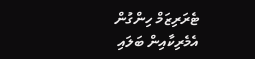ޓެރަރިޒަމް ހިންގުން އެމެރިކާއިން ބަލައި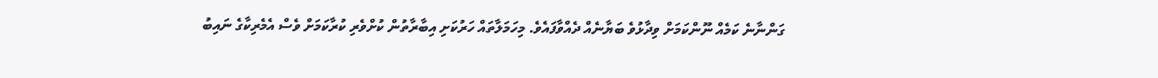ގަންނާނެ ކަމެއް ނޫންކަމަށް ވިދާޅުވެ ބަޔާނެއް ދެއްވާފައެވެ. މިހަމަލާތައް ހަރުކަށި އިބާރާތުން ކުށްވެރި ކުރާކަމަށް ވެސް އެމެރިކާގެ ނައިބު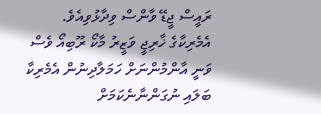ރައީސް ޖީޑޭ ވާންސް ވިދާޅުވިއެވެ.
އެމެރިކާގެ ޚާރިޖީ ވަޒީރު މާކޯ ރޫބިއޯ ވެސް ވަނީ އާންމުންނަށް ހަމަލާދިނުން އެމެރިކާ ބަލައި ނުގަންނާނެކަމަށް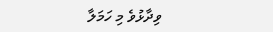ވިދާޅުވެ މި ހަމަލާ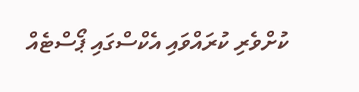ކުށްވެރި ކުރައްވައި އެކްސްގައި ޕޯސްޓެއް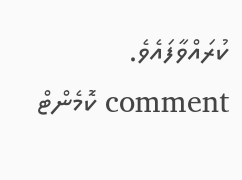ކުރައްވާފައެވެ.
comment ކޮމެންޓް